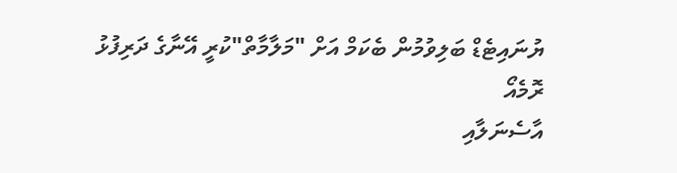ޔުނައިޓެޑް ބަލިވުމުން ބެކަމް އަށް "މަލާމާތް"ކުރީ އޭނާގެ ދަރިފުޅު ރޮމެއޯ
އާސެނަލާއި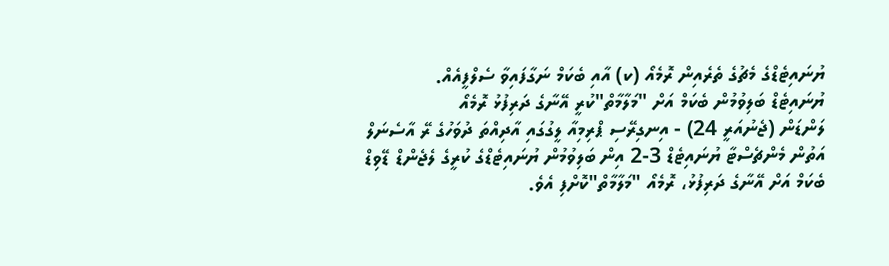ޔުނައިޓެޑްގެ މެޗުގެ ތެރެއިން ރޮމެއޯ (ކ) އާއި ބެކަމް ނަގާފައިވާ ސެލްފީއެއް.
ޔުނައިޓެޑް ބަލިވުމުން ބެކަމް އަށް "މަލާމާތް"ކުރީ އޭނާގެ ދަރިފުޅު ރޮމެއޯ
ލަންޑަން (ޖެނުއަރީ 24) - އިނގިރޭސި ޕްރިމިއާ ލީގުގައި އާދިއްތަ ދުވަހުގެ ރޭ އާސެނަލް އަތުން މެންޗެސްޓާ ޔުނައިޓެޑް 3-2 އިން ބަލިވުމުން ޔުނައިޓެޑްގެ ކުރީގެ ލެޖެންޑް ޑޭވިޑް ބެކަމް އަށް އޭނާގެ ދަރިފުޅު، ރޮމެއޯ "މަލާމާތް"ކޮށްފި އެވެ.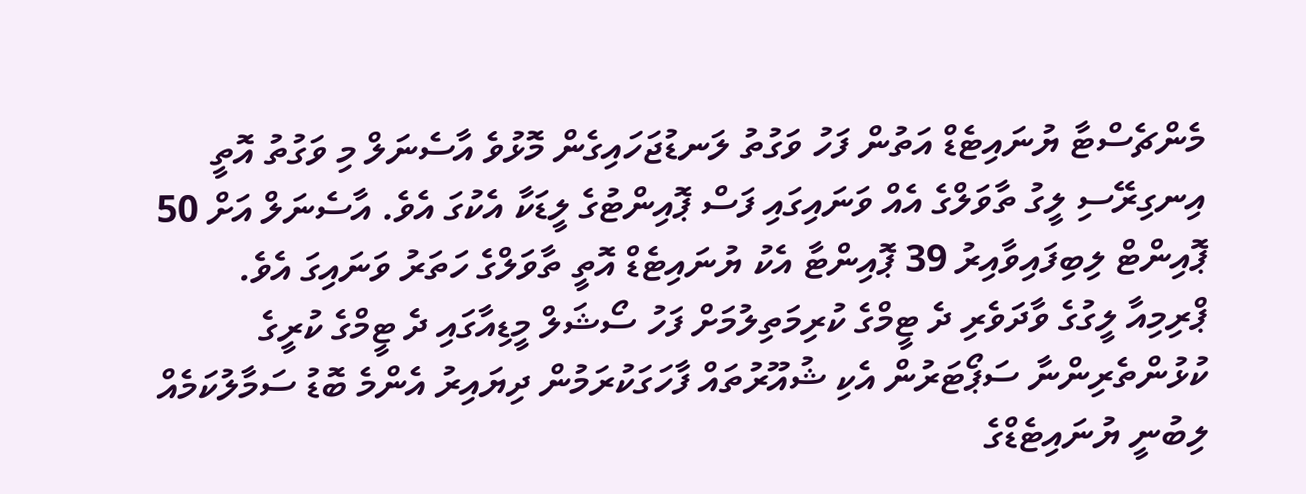މެންޗެސްޓާ ޔުނައިޓެޑް އަތުން ފަހު ވަގުތު ލަނޑުޖަހައިގެން މޮޅުވެ އާސެނަލް މި ވަގުތު އޮތީ އިނގިރޭސި ލީގު ތާވަލްގެ އެއް ވަނައިގައި ފަސް ޕޮއިންޓުގެ ލީޑަކާ އެކުގަ އެވެ. އާސެނަލް އަށް 50 ޕޮއިންޓް ލިބިފައިވާއިރު 39 ޕޮއިންޓާ އެކު ޔުނައިޓެޑް އޮތީ ތާވަލްގެ ހަތަރު ވަނައިގަ އެވެ.
ޕްރިމިއާ ލީގުގެ ވާދަވެރި ދެ ޓީމްގެ ކުރިމަތިލުމަށް ފަހު ސޯޝަލް މީޑިއާގައި ދެ ޓީމްގެ ކުރީގެ ކުޅުންތެރިންނާ ސަޕޯޓަރުން އެކި ޝުއޫރުތައް ފާހަގަކުރަމުން ދިޔައިރު އެންމެ ބޮޑު ސަމާލުކަމެއް ލިބުނީ ޔުނައިޓެޑްގެ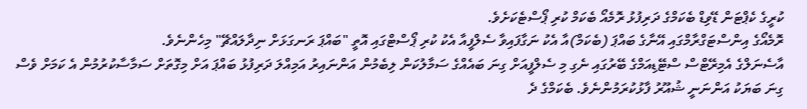ކުރީގެ ކެޕްޓަން ޑޭވިޑް ބެކަމްގެ ދަރިފުޅު ރޮމެއޯ ބެކަމް ކުރި ޕޯސްޓެކަށެވެ.
ރޮމެއޯގެ އިންސްޓަގްރާމްގައި އޭނާގެ ބައްޕަ (ބެކަމް)އާ އެކު ނަގާފައިވާ ސެލްފީއާ އެކު ކުރި ޕޯސްޓްގައި އޮތީ "ބައްޕަ ރަނގަޅަށް ނިދާލައްޗޭ" މިހެންނެވެ.
އާސެނަލްގެ އެމިރޭޓްސް ސްޓޭޑިއަމްގެ ބޭރުގައި ނެގި މި ސެލްފީއަށް ގިނަ ބައެއްގެ ސަމާލުކަން ލިބެމުން އަންނައިރު އަމިއްލަ ދަރިފުޅު ބައްޕަ އަށް މިގޮތަށް ސަމާސާކުރުމުން އެ ކަމަށް ވެސް ގިނަ ބަޔަކު އަންނަނީ ޝުއޫރު ފާޅުކުރަމުންނެވެ. ބެކަމްގެ ދެ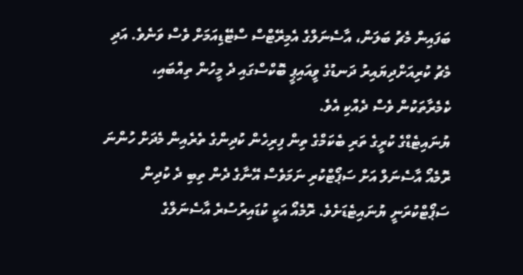ބަފައިން މެޗު ބަލަން، އާސެނަލްގެ އެމިރޭޓްސް ސްޓޭޑިއަމަށް ވެސް ވަނެވެ. އަދި މެޗު ކުރިއަށްދިޔައިރު ދަނޑުގެ ވީއައިޕީ ބޮކްސްގައި ދެ މީހުން ތިއްބައި، ކެމެރާތަކުން ވެސް ދެއްކި އެވެ.
ޔުނައިޓެޑްގެ ކުރީގެ ތަރި ބެކަމްގެ ތިން ފިރިހެން ކުދިންގެ ތެރެއިން މެދަށް ހުންނަ ރޮމެއޯ އާސެނަލް އަށް ސަޕޯޓްކުރި ނަމަވެސް އޭނާގެ ދެން ތިބި ދެ ކުދިން ސަޕޯޓްކުރަނީ ޔުނައިޓެޑަށެވެ. ރޮމެއޯ އަކީ ކުޑައިރުސުރެ އާސެނަލްގެ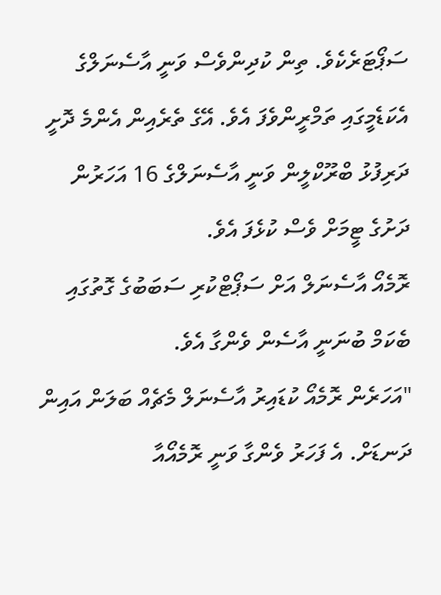ސަޕޯޓަރެކެވެ. ތިން ކުދިންވެސް ވަނީ އާސެނަލްގެ އެކަޑެމީގައި ތަމްރީންވެފަ އެވެ. އޭގެ ތެރެއިން އެންމެ ދޮށީ ދަރިފުޅު ބްރޫކްލީން ވަނީ އާސެނަލްގެ 16 އަހަރުން ދަށުގެ ޓީމަށް ވެސް ކުޅެފަ އެވެ.
ރޮމެއޯ އާސެނަލް އަށް ސަޕޯޓްކުރި ސަބަބުގެ ގޮތުގައި ބެކަމް ބުނަނީ އާސެން ވެންގާ އެވެ.
"އަހަރެން ރޮމެއޯ ކުޑައިރު އާސެނަލް މެޗެއް ބަލަން އައިން ދަނޑަށް. އެ ފަހަރު ވެންގާ ވަނީ ރޮމެއޯއާ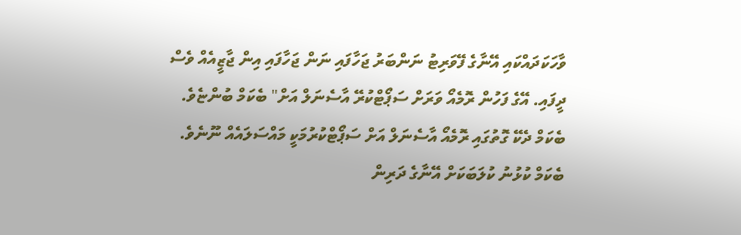ވާހަކަދައްކައި އޭނާގެ ފޭވަރިޓު ނަންބަރު ޖަހާފައި ނަން ޖަހާފައި އިން ޖާޒީއެއް ވެސް ދީފައި. އޭގެ ފަހުން ރޮމެއޯ ވަރަށް ސަޕޯޓްކުރޭ އާސެނަލް އަށް" ބެކަމް ބުންޏެވެ.
ބެކަމް ދެކޭ ގޮތުގައި ރޮމެއޯ އާސެނަލް އަށް ސަޕޯޓްކުރުމަކީ މައްސަލައެއް ނޫނެވެ. ބެކަމް ކުޅުނު ކުލަބަކަށް އޭނާގެ ދަރިން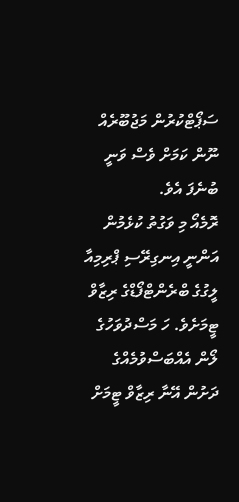ސަޕޯޓްކުރުން މަޖުބޫރެއް ނޫން ކަމަށް ވެސް ވަނީ ބުނެފަ އެވެ.
ރޮމެއޯ މި ވަގުތު ކުޅެމުން އަންނީ އިނގިރޭސި ޕްރިމިއާ ލީގުގެ ބްރެންޓްފޯޑްގެ ރިޒާވް ޓީމަށެވެ. ހަ މަސްދުވަހުގެ ލޯން އެއްބަސްވުމެއްގެ ދަށުން އޭނާ ރިޒާވް ޓީމަށް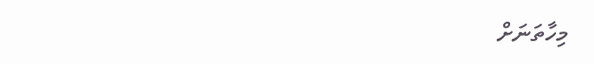މިހާތަނަށް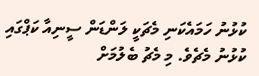ކުޅުނު ހަމައެކަނި މެޗަކީ ލަންޑަން ސީނިއާ ކަޕްގައި ކުޅުނު މެޗެވެ. މި މެޗު ބެލުމަށް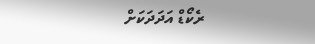ރެކޯޑް އަދަދަކަށް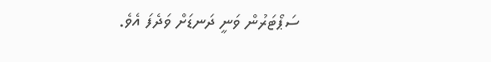ސަޕޯޓަރުން ވަނީ ދަނޑަށް ވަދެފަ އެވެ.